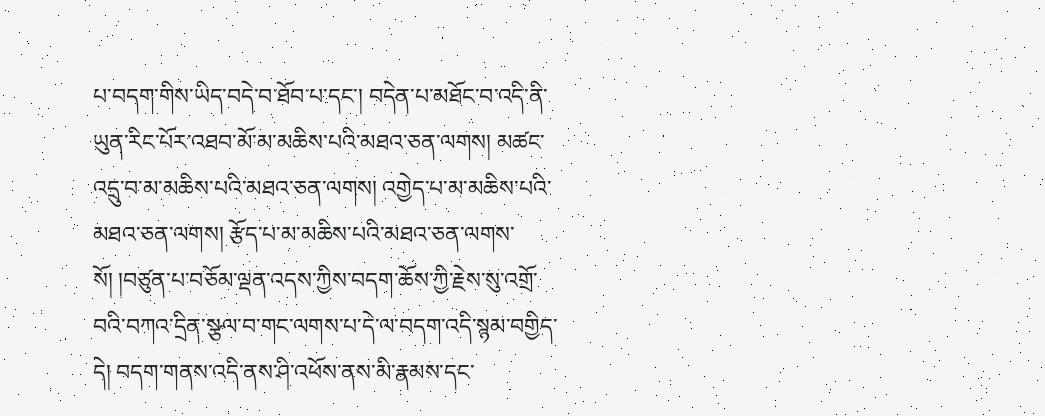པ་བདག་གིས་ཡིད་བདེ་བ་ཐོབ་པ་དང་། བདེན་པ་མཐོང་བ་འདི་ནི་ཡུན་རིང་པོར་འཐབ་མོ་མ་མཆིས་པའི་མཐའ་ཅན་ལགས། མཚང་འདྲུ་བ་མ་མཆིས་པའི་མཐའ་ཅན་ལགས། འགྱེད་པ་མ་མཆིས་པའི་མཐའ་ཅན་ལགས། རྩོད་པ་མ་མཆིས་པའི་མཐའ་ཅན་ལགས་སོ། །བཙུན་པ་བཅོམ་ལྡན་འདས་ཀྱིས་བདག་ཆོས་ཀྱི་རྗེས་སུ་འགྲོ་བའི་བཀའ་དྲིན་སྩལ་བ་གང་ལགས་པ་དེ་ལ་བདག་འདི་སྙམ་བགྱིད་དེ། བདག་གནས་འདི་ནས་ཤི་འཕོས་ནས་མི་རྣམས་དང་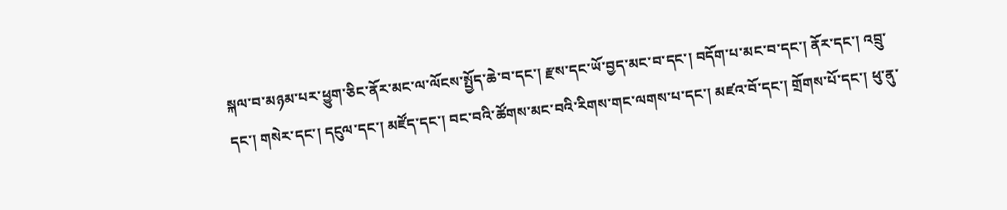སྐལ་བ་མཉམ་པར་ཕྱུག་ཅིང་ནོར་མང་ལ་ལོངས་སྤྱོད་ཆེ་བ་དང་། རྫས་དང་ཡོ་བྱད་མང་བ་དང་། བདོག་པ་མང་བ་དང་། ནོར་དང་། འབྲུ་དང་། གསེར་དང་། དངུལ་དང་། མཛོད་དང་། བང་བའི་ཚོགས་མང་བའི་རིགས་གང་ལགས་པ་དང་། མཛའ་བོ་དང་། གྲོགས་པོ་དང་། ཕུ་ནུ་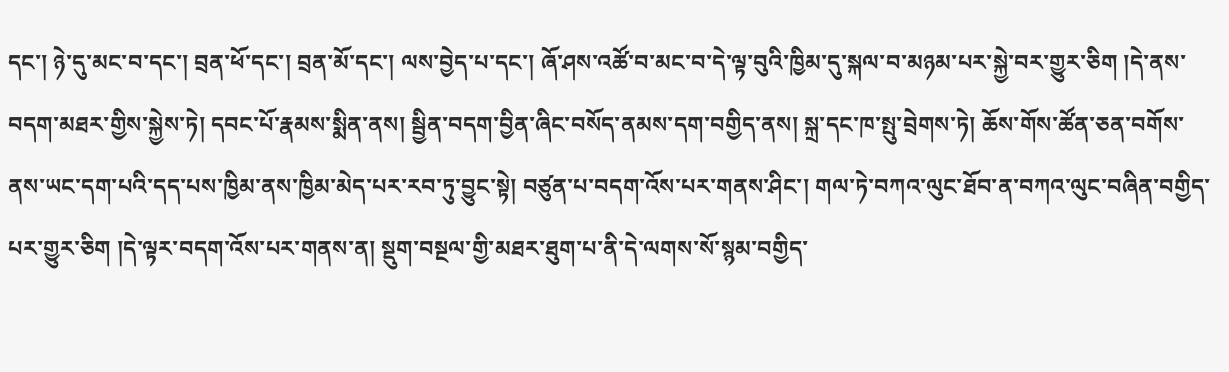དང་། ཉེ་དུ་མང་བ་དང་། བྲན་ཕོ་དང་། བྲན་མོ་དང་། ལས་བྱེད་པ་དང་། ཞོ་ཤས་འཚོ་བ་མང་བ་དེ་ལྟ་བུའི་ཁྱིམ་དུ་སྐལ་བ་མཉམ་པར་སྐྱེ་བར་གྱུར་ཅིག །དེ་ནས་བདག་མཐར་གྱིས་སྐྱེས་ཏེ། དབང་པོ་རྣམས་སྨིན་ནས། སྦྱིན་བདག་བྱིན་ཞིང་བསོད་ནམས་དག་བགྱིད་ནས། སྐྲ་དང་ཁ་སྤུ་བྲེགས་ཏེ། ཆོས་གོས་ཚོན་ཅན་བགོས་ནས་ཡང་དག་པའི་དད་པས་ཁྱིམ་ནས་ཁྱིམ་མེད་པར་རབ་ཏུ་བྱུང་སྟེ། བཙུན་པ་བདག་འོས་པར་གནས་ཤིང་། གལ་ཏེ་བཀའ་ལུང་ཐོབ་ན་བཀའ་ལུང་བཞིན་བགྱིད་པར་གྱུར་ཅིག །དེ་ལྟར་བདག་འོས་པར་གནས་ན། སྡུག་བསྔལ་གྱི་མཐར་ཐུག་པ་ནི་དེ་ལགས་སོ་སྙམ་བགྱིད་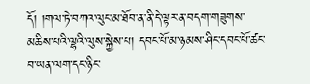དོ། །གལ་ཏེ་བཀའ་ལུང་མ་ཐོབ་ན་ནི་དེ་ལྟར་ན་བདག་གཟུགས་མཆིས་པའི་ལྷའི་ལུས་སྐྱེས་པ། དབང་པོ་མ་ཉམས་ཤིང་དབང་པོ་ཚང་བ་ཡན་ལག་དང་ཉིང་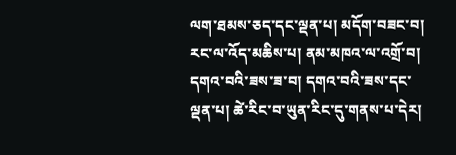ལག་ཐམས་ཅད་དང་ལྡན་པ། མདོག་བཟང་བ། རང་ལ་འོད་མཆིས་པ། ནམ་མཁའ་ལ་འགྲོ་བ། དགའ་བའི་ཟས་ཟ་བ། དགའ་བའི་ཟས་དང་ལྡན་པ། ཚེ་རིང་བ་ཡུན་རིང་དུ་གནས་པ་དེར།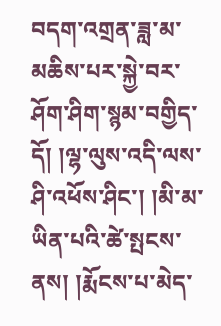བདག་འགྲན་ཟླ་མ་མཆིས་པར་སྐྱེ་བར་ཤོག་ཤིག་སྙམ་བགྱིད་དོ། །ལྷ་ལུས་འདི་ལས་ཤི་འཕོས་ཤིང་། །མི་མ་ཡིན་པའི་ཚེ་སྤངས་ནས། །རྨོངས་པ་མེད་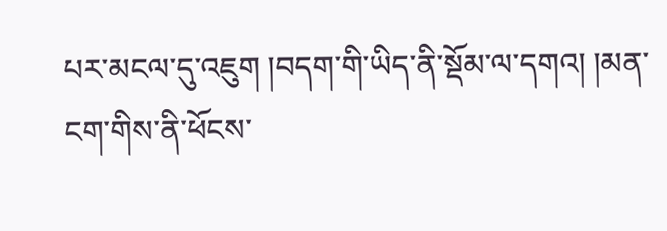པར་མངལ་དུ་འཇུག །བདག་གི་ཡིད་ནི་སྡོམ་ལ་དགའ། །མན་ངག་གིས་ནི་ཕོངས་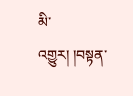མི་འགྱུར། །བསྟན་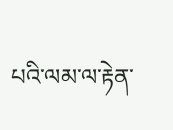པའི་ལམ་ལ་རྟེན་